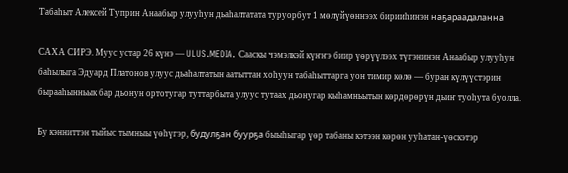Табаһыт Алексей Туприн Анаабыр улууһун дьаһалтатата туруорбут 1 мөлүйүөннээх бирииһинэн наҕараадаланна

САХА СИРЭ. Муус устар 26 күнэ — ULUS.MEDIA. Сааскы чэмэлкэй күҥҥэ биир үөрүүлээх түгэнинэн Анаабыр улууһун баһылыга Эдуард Платонов улуус дьаһалтатын аатыттан хоһуун табаһыттарга уон тимир көлө — буран күлүүстэрин бырааһынньык бар дьонун ортотугар туттарбыта улуус тутаах дьонугар кыһамньытын көрдөрөрүн дьиҥ туоһута буолла.

Бу кэнниттэн тыйыс тымныы үөһүгэр, будулҕан буурҕа быыһыгар үөр табаны кэтээн көрөн ууһатан-үөскэтэр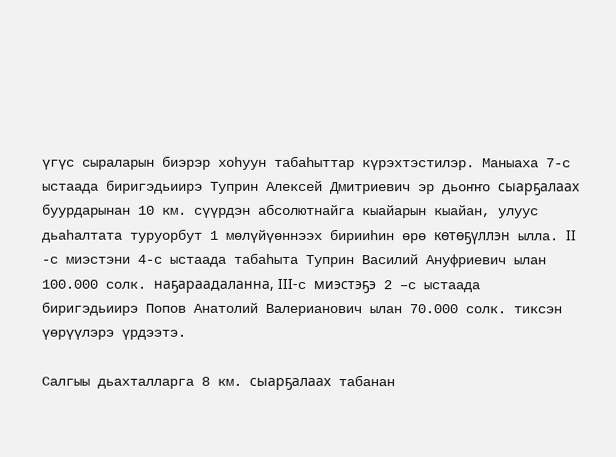үгүс сыраларын биэрэр хоһуун табаһыттар күрэхтэстилэр. Маныаха 7-с ыстаада биригэдьиирэ Туприн Алексей Дмитриевич эр дьоҥҥо сыарҕалаах буурдарынан 10 км. сүүрдэн абсолютнайга кыайарын кыайан, улуус дьаһалтата туруорбут 1 мөлүйүөннээх бирииһин өрө көтөҕүллэн ылла. II -с миэстэни 4-с ыстаада табаһыта Туприн Василий Ануфриевич ылан 100.000 солк. наҕараадаланна, III-с миэстэҕэ 2 –с ыстаада биригэдьиирэ Попов Анатолий Валерианович ылан 70.000 солк. тиксэн үөрүүлэрэ үрдээтэ.

Салгыы дьахталларга 8 км. сыарҕалаах табанан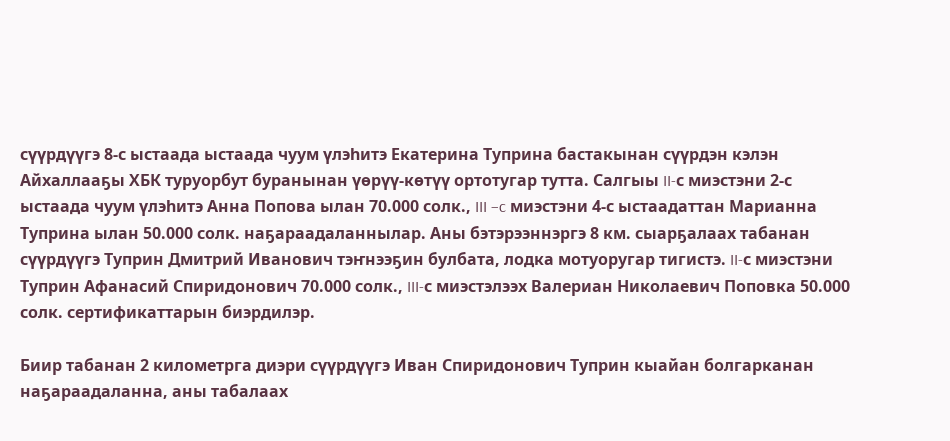сүүрдүүгэ 8-с ыстаада ыстаада чуум үлэһитэ Екатерина Туприна бастакынан сүүрдэн кэлэн Айхаллааҕы ХБК туруорбут буранынан үөрүү-көтүү ортотугар тутта. Салгыы II-с миэстэни 2-с ыстаада чуум үлэһитэ Анна Попова ылан 70.000 солк., III –c миэстэни 4-с ыстаадаттан Марианна Туприна ылан 50.000 солк. наҕараадаланнылар. Аны бэтэрээннэргэ 8 км. сыарҕалаах табанан сүүрдүүгэ Туприн Дмитрий Иванович тэҥнээҕин булбата, лодка мотуоругар тигистэ. II-с миэстэни Туприн Афанасий Спиридонович 70.000 солк., III-с миэстэлээх Валериан Николаевич Поповка 50.000 солк. сертификаттарын биэрдилэр.

Биир табанан 2 километрга диэри сүүрдүүгэ Иван Спиридонович Туприн кыайан болгарканан наҕараадаланна, аны табалаах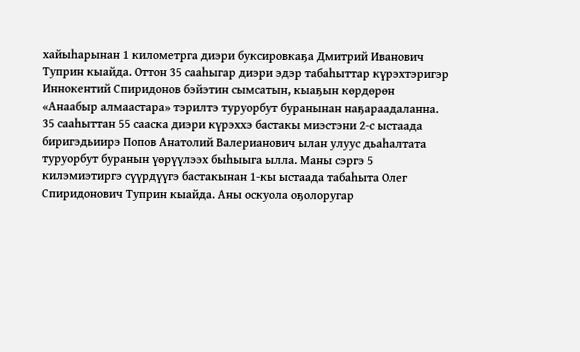хайыһарынан 1 километрга диэри буксировкаҕа Дмитрий Иванович Туприн кыайда. Оттон 35 сааһыгар диэри эдэр табаһыттар күрэхтэригэр Иннокентий Спиридонов бэйэтин сымсатын, кыаҕын көрдөрөн «Анаабыр алмаастара» тэрилтэ туруорбут буранынан наҕараадаланна. 35 сааһыттан 55 сааска диэри күрэххэ бастакы миэстэни 2-с ыстаада биригэдьиирэ Попов Анатолий Валерианович ылан улуус дьаһалтата туруорбут буранын үөрүүлээх быһыыга ылла. Маны сэргэ 5 килэмиэтиргэ сүүрдүүгэ бастакынан 1-кы ыстаада табаһыта Олег Спиридонович Туприн кыайда. Аны оскуола оҕолоругар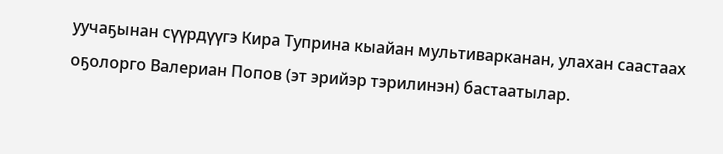уучаҕынан сүүрдүүгэ Кира Туприна кыайан мультиварканан, улахан саастаах оҕолорго Валериан Попов (эт эрийэр тэрилинэн) бастаатылар.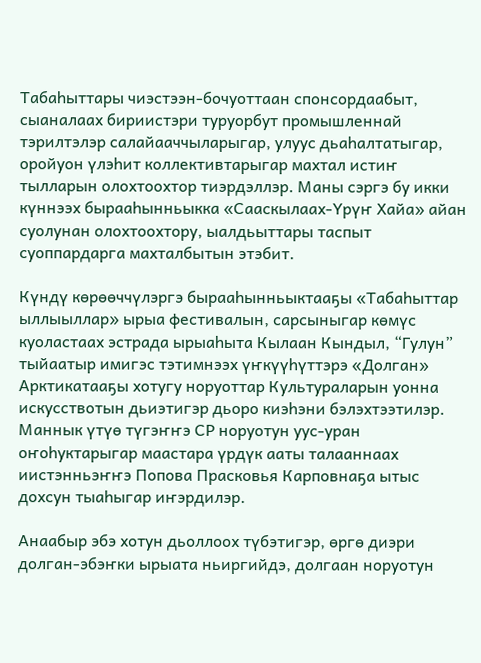Табаһыттары чиэстээн-бочуоттаан спонсордаабыт, сыаналаах бириистэри туруорбут промышленнай тэрилтэлэр салайааччыларыгар, улуус дьаһалтатыгар, оройуон үлэһит коллективтарыгар махтал истиҥ тылларын олохтоохтор тиэрдэллэр. Маны сэргэ бу икки күннээх бырааһынньыкка «Сааскылаах-Үрүҥ Хайа» айан суолунан олохтоохтору, ыалдьыттары таспыт суоппардарга махталбытын этэбит.

Күндү көрөөччүлэргэ бырааһынньыктааҕы «Табаһыттар ыллыыллар» ырыа фестивалын, сарсыныгар көмүс куоластаах эстрада ырыаһыта Кылаан Кындыл, “Гулун” тыйаатыр имигэс тэтимнээх үҥкүүһүттэрэ «Долган» Арктикатааҕы хотугу норуоттар Культураларын уонна искусствотын дьиэтигэр дьоро киэһэни бэлэхтээтилэр. Маннык үтүө түгэҥҥэ СР норуотун уус-уран оҥоһуктарыгар маастара үрдүк ааты талааннаах иистэнньэҥҥэ Попова Прасковья Карповнаҕа ытыс дохсун тыаһыгар иҥэрдилэр.

Анаабыр эбэ хотун дьоллоох түбэтигэр, өргө диэри долган-эбэҥки ырыата ньиргийдэ, долгаан норуотун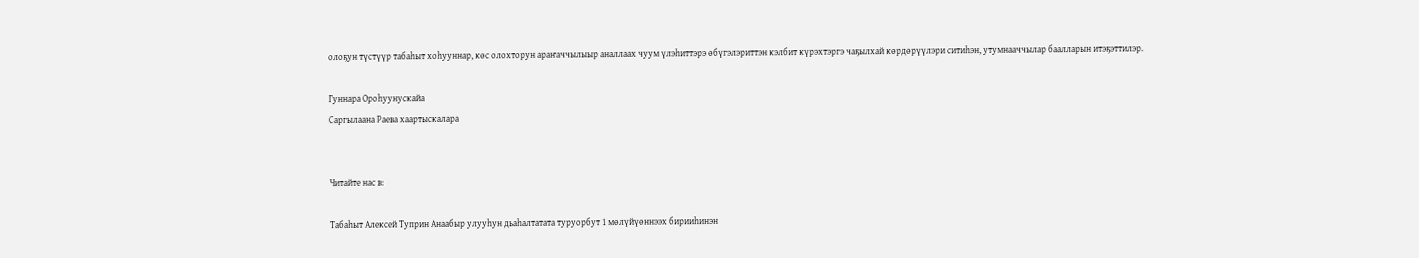олоҕун түстүүр табаһыт хоһууннар, көс олохторун араҥаччылыыр аналлаах чуум үлэһиттэрэ өбүгэлэриттэн кэлбит күрэхтэргэ чаҕылхай көрдөрүүлэри ситиһэн, утумнааччылар баалларын итэҕэттилэр.

Гуннара Ороһуунускайа
Саргылаана Раева хаартыскалара


Читайте нас в:

Табаһыт Алексей Туприн Анаабыр улууһун дьаһалтатата туруорбут 1 мөлүйүөннээх бирииһинэн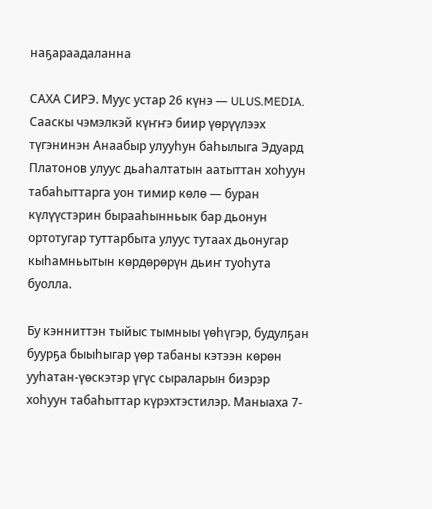наҕараадаланна

САХА СИРЭ. Муус устар 26 күнэ — ULUS.MEDIA. Сааскы чэмэлкэй күҥҥэ биир үөрүүлээх түгэнинэн Анаабыр улууһун баһылыга Эдуард Платонов улуус дьаһалтатын аатыттан хоһуун табаһыттарга уон тимир көлө — буран күлүүстэрин бырааһынньык бар дьонун ортотугар туттарбыта улуус тутаах дьонугар кыһамньытын көрдөрөрүн дьиҥ туоһута буолла.

Бу кэнниттэн тыйыс тымныы үөһүгэр, будулҕан буурҕа быыһыгар үөр табаны кэтээн көрөн ууһатан-үөскэтэр үгүс сыраларын биэрэр хоһуун табаһыттар күрэхтэстилэр. Маныаха 7-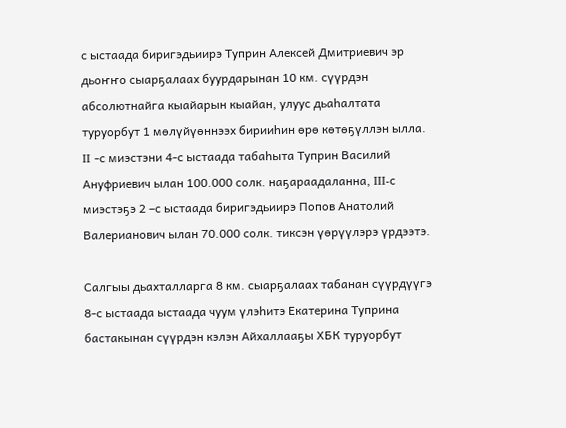с ыстаада биригэдьиирэ Туприн Алексей Дмитриевич эр дьоҥҥо сыарҕалаах буурдарынан 10 км. сүүрдэн абсолютнайга кыайарын кыайан, улуус дьаһалтата туруорбут 1 мөлүйүөннээх бирииһин өрө көтөҕүллэн ылла. II -с миэстэни 4-с ыстаада табаһыта Туприн Василий Ануфриевич ылан 100.000 солк. наҕараадаланна, III-с миэстэҕэ 2 –с ыстаада биригэдьиирэ Попов Анатолий Валерианович ылан 70.000 солк. тиксэн үөрүүлэрэ үрдээтэ.

Салгыы дьахталларга 8 км. сыарҕалаах табанан сүүрдүүгэ 8-с ыстаада ыстаада чуум үлэһитэ Екатерина Туприна бастакынан сүүрдэн кэлэн Айхаллааҕы ХБК туруорбут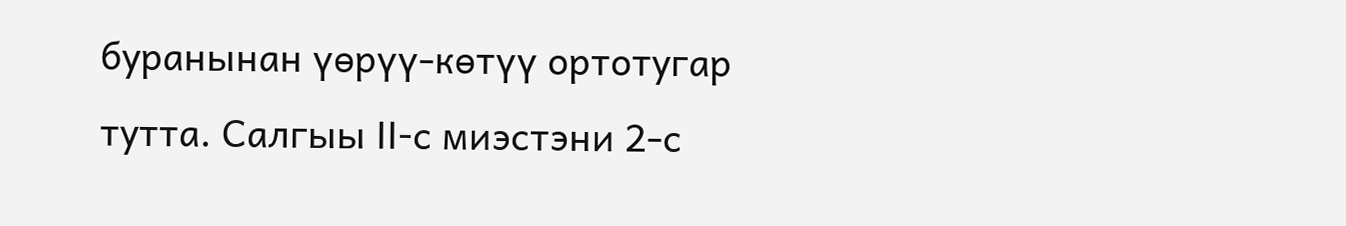буранынан үөрүү-көтүү ортотугар тутта. Салгыы II-с миэстэни 2-с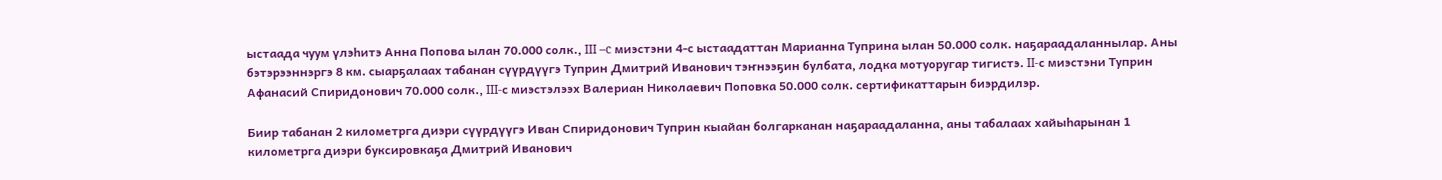ыстаада чуум үлэһитэ Анна Попова ылан 70.000 солк., III –c миэстэни 4-с ыстаадаттан Марианна Туприна ылан 50.000 солк. наҕараадаланнылар. Аны бэтэрээннэргэ 8 км. сыарҕалаах табанан сүүрдүүгэ Туприн Дмитрий Иванович тэҥнээҕин булбата, лодка мотуоругар тигистэ. II-с миэстэни Туприн Афанасий Спиридонович 70.000 солк., III-с миэстэлээх Валериан Николаевич Поповка 50.000 солк. сертификаттарын биэрдилэр.

Биир табанан 2 километрга диэри сүүрдүүгэ Иван Спиридонович Туприн кыайан болгарканан наҕараадаланна, аны табалаах хайыһарынан 1 километрга диэри буксировкаҕа Дмитрий Иванович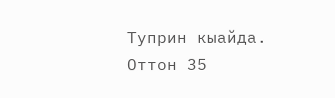Туприн кыайда. Оттон 35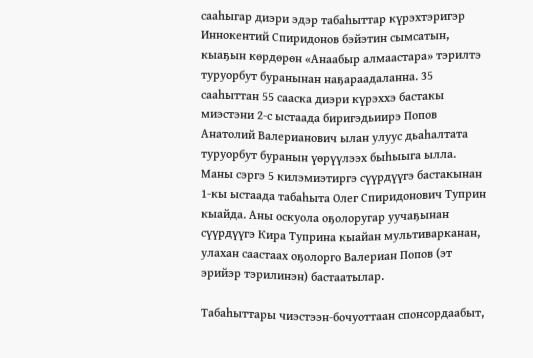сааһыгар диэри эдэр табаһыттар күрэхтэригэр Иннокентий Спиридонов бэйэтин сымсатын, кыаҕын көрдөрөн «Анаабыр алмаастара» тэрилтэ туруорбут буранынан наҕараадаланна. 35 сааһыттан 55 сааска диэри күрэххэ бастакы миэстэни 2-с ыстаада биригэдьиирэ Попов Анатолий Валерианович ылан улуус дьаһалтата туруорбут буранын үөрүүлээх быһыыга ылла. Маны сэргэ 5 килэмиэтиргэ сүүрдүүгэ бастакынан 1-кы ыстаада табаһыта Олег Спиридонович Туприн кыайда. Аны оскуола оҕолоругар уучаҕынан сүүрдүүгэ Кира Туприна кыайан мультиварканан, улахан саастаах оҕолорго Валериан Попов (эт эрийэр тэрилинэн) бастаатылар.

Табаһыттары чиэстээн-бочуоттаан спонсордаабыт,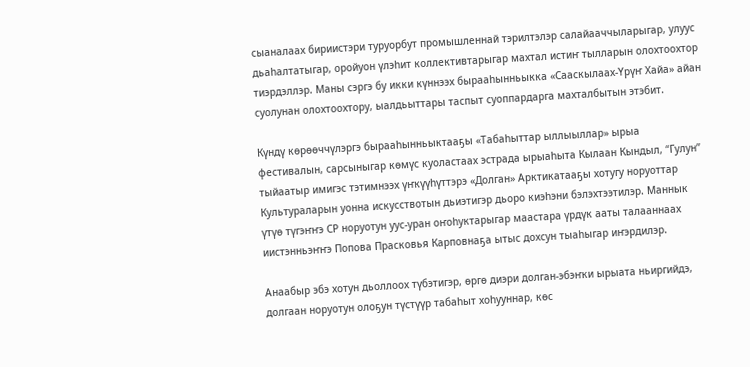сыаналаах бириистэри туруорбут промышленнай тэрилтэлэр салайааччыларыгар, улуус дьаһалтатыгар, оройуон үлэһит коллективтарыгар махтал истиҥ тылларын олохтоохтор тиэрдэллэр. Маны сэргэ бу икки күннээх бырааһынньыкка «Сааскылаах-Үрүҥ Хайа» айан суолунан олохтоохтору, ыалдьыттары таспыт суоппардарга махталбытын этэбит.

Күндү көрөөччүлэргэ бырааһынньыктааҕы «Табаһыттар ыллыыллар» ырыа фестивалын, сарсыныгар көмүс куоластаах эстрада ырыаһыта Кылаан Кындыл, “Гулун” тыйаатыр имигэс тэтимнээх үҥкүүһүттэрэ «Долган» Арктикатааҕы хотугу норуоттар Культураларын уонна искусствотын дьиэтигэр дьоро киэһэни бэлэхтээтилэр. Маннык үтүө түгэҥҥэ СР норуотун уус-уран оҥоһуктарыгар маастара үрдүк ааты талааннаах иистэнньэҥҥэ Попова Прасковья Карповнаҕа ытыс дохсун тыаһыгар иҥэрдилэр.

Анаабыр эбэ хотун дьоллоох түбэтигэр, өргө диэри долган-эбэҥки ырыата ньиргийдэ, долгаан норуотун олоҕун түстүүр табаһыт хоһууннар, көс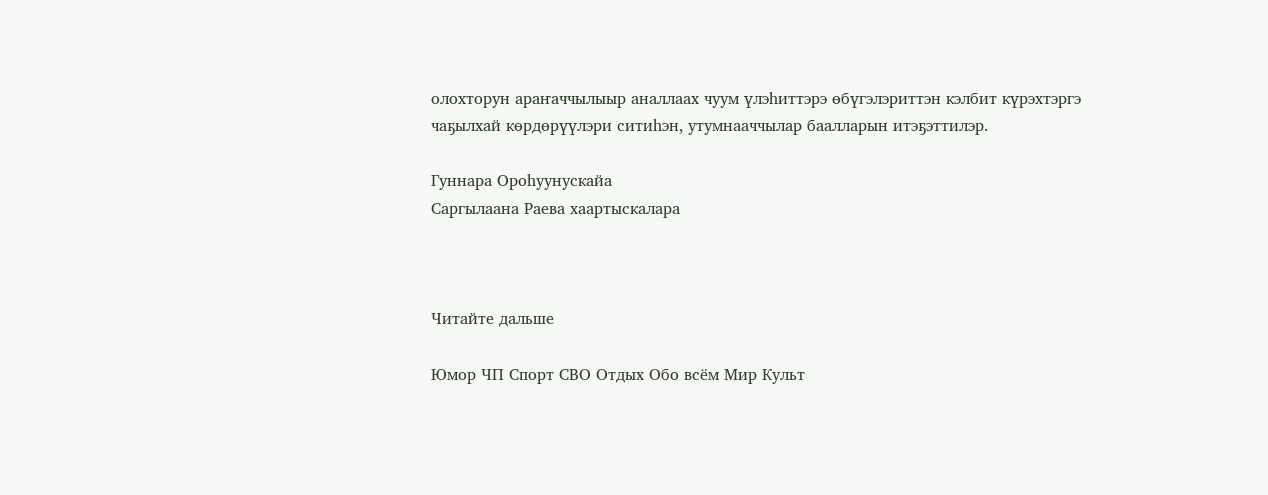олохторун араҥаччылыыр аналлаах чуум үлэһиттэрэ өбүгэлэриттэн кэлбит күрэхтэргэ чаҕылхай көрдөрүүлэри ситиһэн, утумнааччылар баалларын итэҕэттилэр.

Гуннара Ороһуунускайа
Саргылаана Раева хаартыскалара



Читайте дальше

Юмор ЧП Спорт СВО Отдых Обо всём Мир Культ